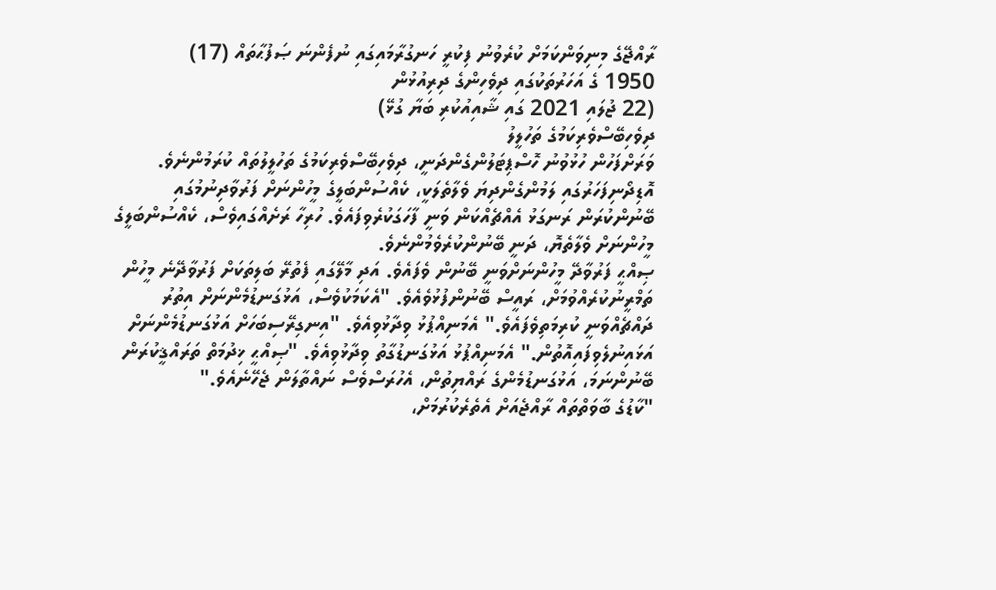ރާއްޖޭގެ މިނިވަންކަމަށް ކުރެވުނު ފިކުރީ ހަނގުރާމައިގައި ނުފެންނަ ޞަފުޙާތައް (17)
1950 ގެ އަހަރުތަކުގައި ދިވެހިންގެ ދިރިއުޅުން
(22 ޖުލައި 2021 ގައި ޝާއިއުކުރި ބަޔާ ގުޅޭ)
ދިވެހިބޭސްވެރިކަމުގެ ތަހުލީލު
ވަރަށްފަހުން ހުޅުވުނު ހޮސްޕިޓަލުންގެންދަނީ، ދިވެހިބޭސްވެރިކަމުގެ ތަހުލީލުތައް ކުރަމުންނެވެ. އޮޑިދޯނިފަހަރުގައި ލަމުންގެންދިޔަ ވެލާތެލަކީ، ކެއްސުންބަލީގެ މީހުންނަށް ފަރުވާދިނުމުގައި ބޭނުންކުރަން ރަނގަޅު އެއްޗެއްކަން ވަނީ ފާހަގަކުރެވިފައެވެ. ހުރިހާ ރަށެއްގައިވެސް، ކެއްސުންބަލީގެ މީހުންނަށް ވެލާތެޔޮ، ދަނީ ބޭނުންކުރެވެމުންނެވެ.
ޞިއްޙީ ފަރުވާދޭ މީހުންނަށްވަނީ ބޭނުން ވެފައެވެ. އަދި މާލޭގައި ފެތުރޭ ބަލިތަކަށް ފަރުވާދޭނެ މީހުން ތަމްރީނުކުރެއްވުމަށް، ރައީސް ބޭނުންފުޅުވެއެވެ. "އެކަމަކުވެސް، އަޅުގަނޑުމެންނަށް އިތުރު ދައްޗެއްވަނީ ކުރިމަތިވެފައެވެ." އެމަނިއްޕުޅު ވިދާޅުވިއެވެ. "އިނގިރޭސިބަހަށް އަޅުގަނޑުމެންނަށް އަޅައިނުލެވިފައިއޮތުން." އެމަނިއްޕުޅު އަޅުގަނޑުގާތު ވިދާޅުވިއެވެ. "ޞިއްޙީ ޚިދުމަތް ތަރައްޤީކުރަން ބޭނުންނަމަ، އަޅުގަނޑުމެންގެ ރައްޔިތުން، އެހުރަސްވެސް ނައްތާލަން ޖެހޭނެއެވެ."
"ކާޑުގެ ބާވަތްތައް ރާއްޖެއަށް އެތެރެކުރުމަށް،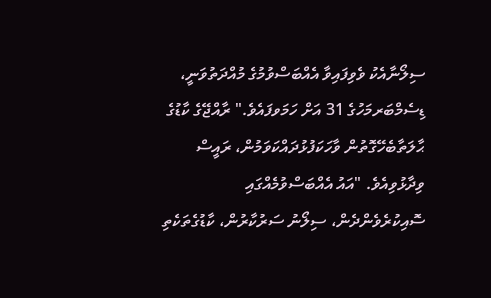ސިލޯނާއެކު ވެވިފައިވާ އެއްބަސްވުމުގެ މުއްދަތުވަނީ،  ޑިސެމްބަރމަހުގެ 31 އަށް ހަމަވފައެވެ." ރާއްޖޭގެ ކާޑުގެ ޙާލަތާބެހޭގޮތުން ވާހަކަފުޅުދައްކަވަމުން، ރައީސް ވިދާޅުވިއެވެ. "އައު އެއްބަސްވުމެއްގައި ސޮއިކުރެވެންދެން، ސިލޯނު ސަރުކާރުން، ކާޑުގެތަކެތި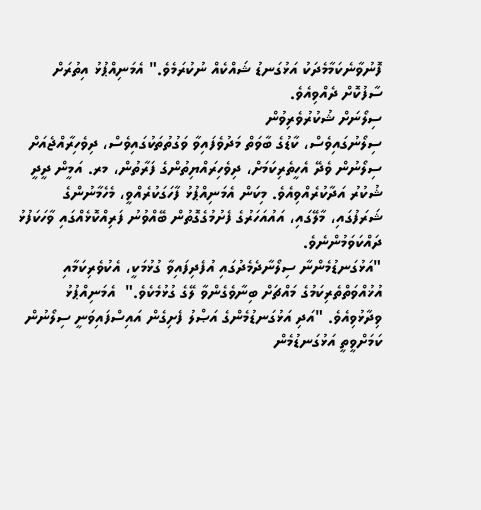ފޮނުވާނެކަމާމެދަކު އަޅުގަނޑު ޝައްކެއް ނުކުރަމެވެ." އެމަނިއްޕުޅު އިތުރަށް ސާފުކޮށް ދެއްވިއެވެ.
ސިލޯނަށް ޝުކުރުވެރިވުން
ސިލޯނުގައިވެސް، ކާޑުގެ ބާވަތް މަދުވެފައިވާ ވަގުތުތަކުގައިވެސް، ދިވެހިރާއްޖެއަށް ސިލޯނުން ވެދޭ އެހީތެރިކަމަށް، ދިވެހިރައްޔިތުންގެ ފަރާތުން، މރ. އަމީން ދީދީ ޝުކުރު އަދާކުރެއްވިއެވެ. މިކަން އެމަނިއްޕުޅު ފާހަގަކުރެއްވީ، މެހެމާނުންގެ ޝަރަފުގައި، މާލޭގައި، އައުއަހަރުގެ ފެށުމުގެގޮތުން ބޭއްވުނު ފަރިއްކޮޅެއްގައި ވާހަކަފުޅު ދައްކަވަމުންނެވެ.
"އަޅުގަނޑުމެންނާ ސިލޯނާދެމެދުގައި އުފެދިފައިވާ ގުޅުމަކީ، އެކުވެރިކަމާއި އުޚުއްވަތްތެރިކަމުގެ މައްޗަށް ބިނާވެގެންވާ ލޭގެ ގުޅުމެކެވެ."  އެމަނިއްޕުޅު ވިދާޅުވިއެވެ. "އަދި އަޅުގަނޑުމެންގެ އަޞްލު ފެށިގެން އައިސްފައިވަނީ ސިލޯނުން ކަމަށްވީތީ އަޅުގަނޑުމެން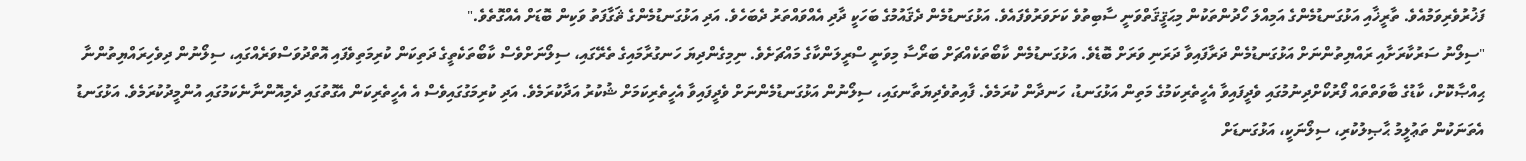ފަޚުރުވެރިވަމުއެވެ. ތާރީޚާއި އަޅުގަނޑުމެންގެ އަމިއްލަ ހޯދުންތަކުން މިޙަޤީޤަތްވަނީ ސާބިތުވެ ކަށަވަރުވެފައެވެ. އަޅުގަނޑުމެން ދެޤައުމުގެ ބަހަކީ ދާދި އެއްވައްތަރު ދެބަހެވެ. އަދި އަޅުގަނޑުމެންގެ ޘަގާފަތު ވަކިން ބޮޑަށް އެއްގޮތެވެ."
"ސިލޯނު ސަރުކާރަށާއި ރައްޔިތުންނަށް އަޅުގަނޑުމެން ދަރާފައިވާ ދަރަނި ވަރަށް ބޮޑެވެ. އަޅުގަނޑުމެން ކާބޯތަކެއްޗަށް ބަރޯސާ މިވަނީ ސްރީލަންކާގެ މައްޗަށެވެ. ނިމިގެންދިޔަ ހަނގުރާމައިގެ ތެރޭގައި، ސިލޯނަށްވެސް ކާބޯތަކެތީގެ ދަތިކަން ކުރިމަތިވެފައި އޮތްދުވަސްވަރެއްގައި، ސިލޯނުން ދިވެހިރައްޔިތުންނާ ޙިއްޞާކޮށް، ކާޑުގެ ބާވަތްތައް ފޯރުކޯށްދިނުމުގައި ވެދީފައިވާ އެހީތެރިކަމުގެ މަތިން އަޅުގަނޑު، ހަނދާން ކުރަމެވެ. ފާއިތުވެދިޔަތާނގައި، ސިލޯނުން އަޅުގަނޑުމެންނަށް ވެދީފައިވާ އެހީތެރިކަމަށް ޝުކުރު އަދާކުރަމެވެ. އަދި ކުރިމަގުގައިވެސް އެ އެހީތެރިކަން އެގޮތުގައި ދެމިއޮންނާނެކަމުގައި އުންމީދުކުރަމެވެ. އަޅުގަނޑު އެތަނަކުން ތަޢުލީމު ޙާޞިލުކުރި، ސިލޯނަކީ، އަޅުގަނޑަށް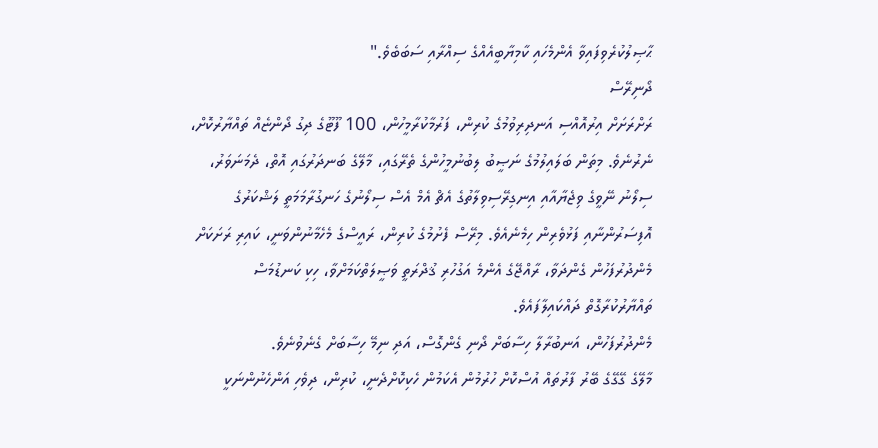ޙާޞިލުކުރެވިފައިވާ އެންމެހައި ކާމިޔާބީއެއްގެ ސިއްރާއި ސަބަބެވެ."
ދޯނިރޭސް
ރަށްރަށަށް އިރުއޮއްސި އަނދިރިވުމުގެ ކުރިން، ފަރުމާކުރާމީހުން، 100 ފޫޓޫގެ ދިގު ދޯންޏެއް ތައްޔާރުކޮށް، ނެރުނެވެ. މިތަން ބަލައިލުމުގެ ނަޞީބު ލިބުނުމީހުންގެ ތެރޭގައި، މާލޭގެ ބަނދަރުގައި އޮތް، ދެމަނަވަރު، ސިލޯނު ނޭވީގެ ވިޖެޔާއާއި އިނގިރޭސިވިލާތުގެ އެޗް އެމް އެސް ސިލޯނުގެ ހަނގުރާމަމަތީ ލަޝްކަރުގެ އޮފިސަރުންނާއި ފަޅުވެރިން ހިމެނެއެވެ. މިރޭސް ފެށުމުގެ ކުރިން، ރައީސްގެ މެހެމާނުންވަނީ، ކައިރި ރަށަކަށް މެންދުރުފަހުން ގެންދަވާ، ރާއްޖޭގެ އެންމެ އަގުހުރި ޤުދްރަތީ ވަޞީލަތްކަމަށްވާ، ހިކި ކަނޑުމަސް ތައްޔާރުކުރާގޮތް ދައްކައިލާފައެވެ.
މެންދުރުފަހުން، އަނބުރާލާ ހިސާބަށް ދޯނި ގެންގޮސް، އަދި ނިމޭ ހިސާބަށް ގެނެވުނެވެ.
މާލޭގެ ގޭގޭގެ ބޭރު ފާރުތައް އުސްކޮށް ހުރުމުން އެކަމުން ހެކިކޮށްދެނީ، ކުރިން، ދިވެހި އަންހެނުންނަކީ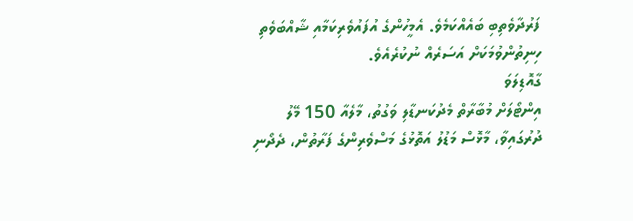ފަރުދާވެތިބި ބައެއްކަމެވެ. އެމީހުންގެ އުފައުވެރިކަމާއި ޝާއްބަވެތި ހިނިތުންވުމަކަށް އަސަރެއް ނުކުރެއެވެ.
ގާއޮޑިލަވަ
އިންޓޯލަށް މުބާރާތް މެދުކަނޑާލި ވަގުތު، މާލެއާ 150 މޭލު ދުރުގައިވާ، މާޅޮސް މަޑުލު އަތޮޅުގެ މަސްވެރިންގެ ފަރާތުން، ދެދޯނި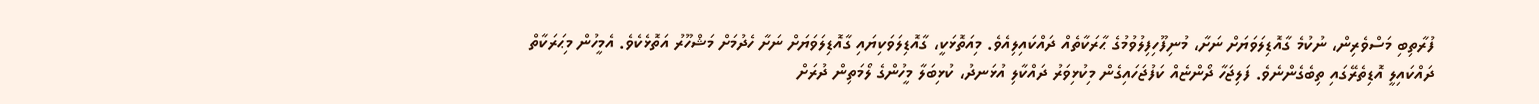ފުރާތިބި މަސްވެރިން، ނުކުމެ ގާއޮޑިލަވަޔަށް ނަށާ، މުނިފޫހިފިލުވުމުގެ ޙާރަކާތެއް ދައްކައިލިއެވެ. މިއަތޮޅަކީ، ގާއޮޑިލަވަކިޔައި ގާއޮޑިލަވަޔަށް ނަށާ ހެދުމަށް މަޝްހޫރު އަތޮޅެކެވެ. އެމީހުން މިޙަރަކާތް ދައްކައިލީ އޮޑިތެރޭގައި ތިބެގެންނެވެ. ފަލިޖަހާ ދޯންޏެއް ކަފުޖަހައިގެން މިކުޅިވަރު ދައްކާލި އުޅަނދު، ކުޅިބަލާ މީހުންގެ ލޯމަތިން ދުރަށް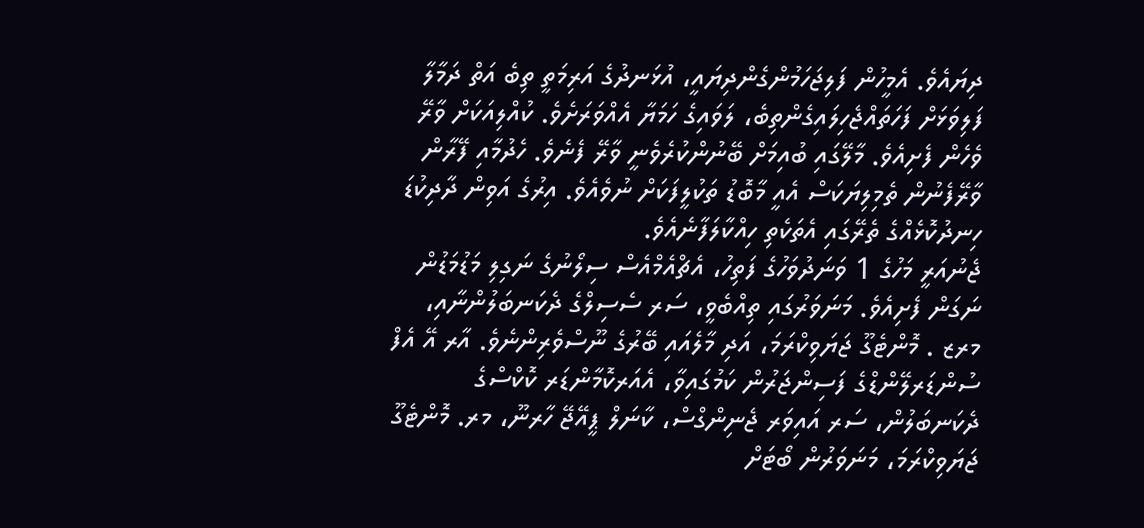ދިޔައެވެ. އެމީހުން ފަލިޖަހަމުންގެންދިޔައީ، އުޅަނދުގެ އަރިމަތީ ތިބެ އަތް ދަމާލާ ފަލިވަޅަށް ފަހަތައްޖެހިލައިގެންތިބެ، ލަވައިގެ ހަމަޔާ އެއްވަރަށެވެ. ކުއްލިއަކަށް ވާރޭ ވެހެން ފެށިއެވެ. މާލޭގައި ބުއިމަށް ބޭނުންކުރެވެނީ ވާރޭ ފެނެވެ. ހެދުމާއި ފޭރާން ވާރޭފެނުން ތެމިލިޔަކަސް އެއީ މާބޮޑު ތަކުލީފަކަށް ނުވެއެވެ. އިރުގެ އަވިން ދާދިކުޑަ ހިނދުކޮޅެއްގެ ތެރޭގައި އެތަކެތި ހިއްކާލަފާނެއެވެ.
ޖެނުއަރީ މަހުގެ 1 ވަނަދުވަހުގެ ފަތިހު، އެޗްއެމްއެސް ސިލޯނުގެ ނަގިލި މަޑުމަޑުން ނަގަން ފެށިއެވެ. މަނަވަރުގައި ތިއްބެވީ، ސަރ ސެސިލްގެ ދެކަނބަލުންނާއި، މރޒ . މޮންޓެގޫ ޖަޔަވިކްރަމަ، އަދި މާލެއައި ބޭރުގެ ނޫސްވެރިންނެވެ. އާރ އޭ އެފް ސުންޑަރލޭންޑްގެ ފަސިންޖަރުން ކަމުގައިވާ، އެއަރކޮމާންޑަރ ކޮކްސްގެ ދެކަނބަލުން، ސަރ އައިވަރ ޖެނިންގްސް، ކާނަލް ޕީއޭޖޭ ހާރނޫ، މރ. މޮންޓެގޫ ޖަޔަވިކްރަމަ، މަނަވަރުން ބޯޓަށް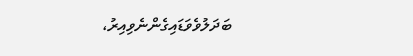ބަދަލުވެވަޑައިގެންނެވިއިރު،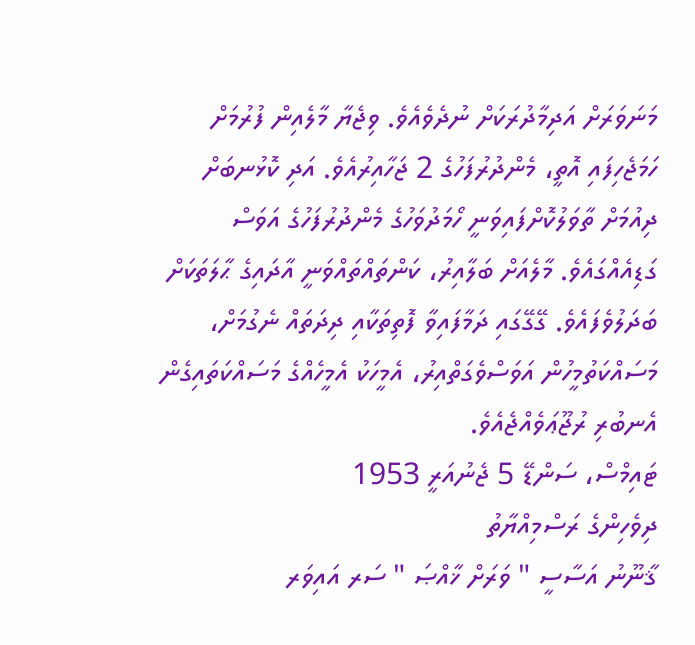މަނަވަރަށް އަދިމާދުރަކަށް ނުދެވެއެވެ. ވިޖެޔާ މާލެއިން ފުރުމަށް ހަމަޖެހިފައި އޮތީ، މެންދުރުފަހުގެ 2 ޖަހާއިރުއެވެ. އަދި ކޮޅުނބަށް ދިއުމަށް ތާވަލުކޮށްފައިވަނީ ހޯމަދުވަހުގެ މެންދުރުފަހުގެ އަވަސް ގަޑިއެއްގައެވެ. މާލެއަށް ބަލާއިރު، ކަންތައްތައްވަނީ އާދައިގެ ޙާލަތަކަށް ބަދަލުވެފައެވެ. ގޭގޭގައި ދަމާފައިވާ ފޮތިތަކާއި ދިދަތައް ނެގުމަށް، މަސައްކަތުމީހުން އަވަސްވެގަތްއިރު، އެމީހަކު އެމީހެއްގެ މަސައްކަތައިގެން އެނބުރި ރުޖޫޢަވެއްޖެއެވެ.
ޓައިމްސް، ސަންޑޭ 5 ޖެނުއަރީ 1953
ދިވެހިންގެ ރަސްމިއްޔާތު
ޤާނޫނު އަސާސީ " ވަރަށް ޚާއްޞަ " ސަރ އައިވަރ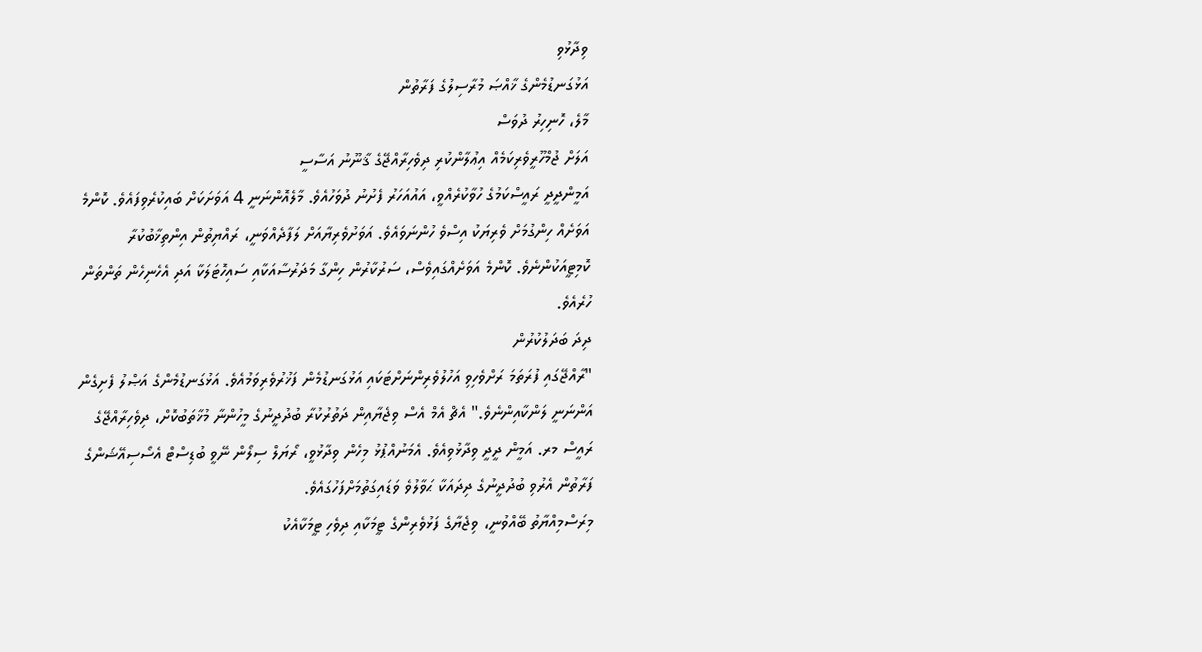ވިދާޅުވި
އަޅުގަނޑުމެންގެ ޚާއްޞަ މުރާސިލުގެ ފަރާތުން
މާލެ، ހޮނިހިރު ދުވަސް
އަލަށް ޖުމްހޫރީވެރިކަމެއް އިޢުލާންކުރި ދިވެހިރާއްޖޭގެ ޤާނޫނު އަސާސީ
އަމީންދީދީ ރައީސްކަމުގެ ހުވާކުރެއްވީ، އައުއަހަރު ފެށުނު ދުވަހުއެވެ. މާލެއޮންނަނީ 4 އަވަށަކަށް ބައިކުރެވިފައެވެ. ކޮންމެ އަވަށެއް ހިންގުމަށް ވެރިޔަކު އިސްވެ ހުންނަވައެވެ. އަވަށުވެރިޔާއަށް ލަފާދެއްވަނީ، ރައްޔިތުން އިންތިޚާބުކުރާ ކޮމިޓީއަކުންނެވެ. ކޮންމެ އަވަށެއްގައިވެސް، ސަރުކާރުން ހިންގާ މަދަރުސާއަކާއި ސައިހޮޓަލަކާ އަދި އެހެނިހެން ތަންތަން ހުރެއެވެ.
ދިދަ ބަދަލުކުރުން
"ރާއްޖޭގައި ފުރަތަމަ ރަށްވެހިވި އަހުލުވެރިންނަށްޓަކައި އަޅުގަނޑުމެން ފަޚުރުވެރިވަމުއެވެ. އަޅުގަނޑުމެންގެ އަޞްލު ފެށިގެން އަންނަނީ ލަންކާއިންނެވެ." އެޗް އެމް އެސް ވިޖެޔާއިން ދަތުރުކުރާ ބުދުދީނުގެ މީހުންނާ މުޚާތަބުކޮށް، ދިވެހިރާއްޖޭގެ ރައީސް މރ. އަމީން ދީދީ ވިދާޅުވިއެވެ. އެމަނުއްޕުޅު މިހެން ވިދާޅުވީ، ރޯޔަލް ސިލޯން ނޭވީ ބުޑިސްޓް އެސޯސިއޭޝަންގެ ފަރާތުން އެރުވި ބުދުދީނުގެ ދިދައަކާ ޙަވާލުވެ ވަޑައިގަތުމަށްފަހުގައެވެ.
މިރަސްމިއްޔާތު ބޭއްވުނީ، ވިޖެޔާގެ ފަޅުވެރިންގެ ޓީމަކާއި ދިވެހި ޓީމަކާއެކު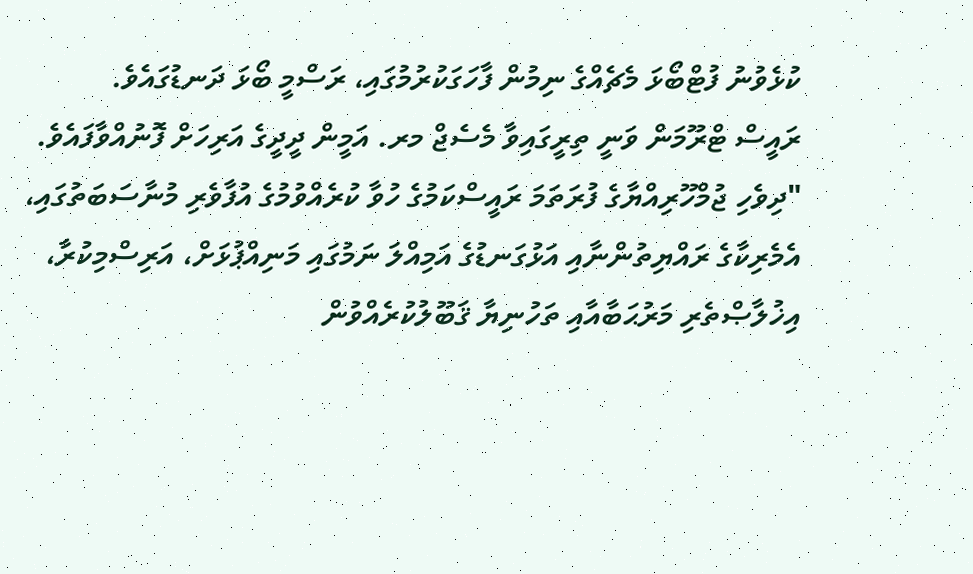ކުޅެވުނު ފުޓްބޯޅަ މެޗެއްގެ ނިމުން ފާހަގަކުރުމުގައި، ރަސްމީ ބޯޅަ ދަނޑުގައެވެ.
ރައީސް ޓްރޫމަން ވަނީ ތިރީގައިވާ މެސެޖް މރ. އަމީން ދީދީގެ އަރިހަށް ފޮނުއްވާފައެވެ.
"ދިވެހި ޖުމްހޫރިއްޔާގެ ފުރަތަމަ ރައީސްކަމުގެ ހުވާ ކުރެއްވުމުގެ އުފާވެރި މުނާސަބަތުގައި، އެމެރިކާގެ ރައްޔިތުންނާއި އަޅުގަނޑުގެ އަމިއްލަ ނަމުގައި މަނިއްޕުޅަށް، އަރިސްމިކުރާ، އިޚުލާޞްތެރި މަރުޙަބާއާއި ތަހުނިޔާ ޤަބޫލުކުރެއްވުން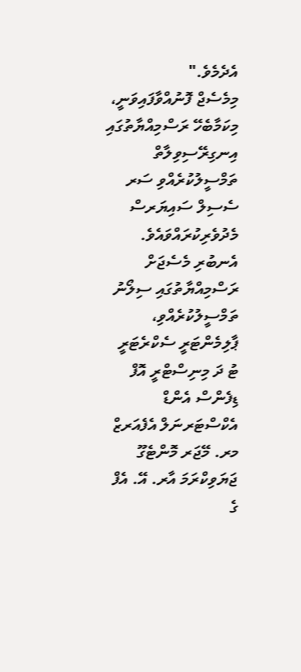އެދެމެވެ."
މިމެސެޖް ފޮނުއްވާފައިވަނީ، މިކަމާބެހޭ ރަސްމިއްޔާތުގައި އިނގިރޭސިވިލާތް ތަމްސީލުކުރެއްވި ސަރ ސެސިލް ސައިޔަރސް މެދުވެރިކުރައްވައެވެ.
އެނބުރި މެސެޖަށް
ރަސްމިއްޔާތުގައި ސިލޯނު ތަމްސީލުކުރެއްވި، ޕާލިމެންޓަރީ ސެކްރެޓަރީ ޓު ދަ މިނިސްޓްރީ އޮފް ޑިފެންސް އެންޑް އެކްސްޓަރނަލް އެފެއަރޒް މރ. މޭޖަރ މޮންޓެގޫ ޖަޔަވިކްރަމަ އާރ. އޭ. އެފް ގެ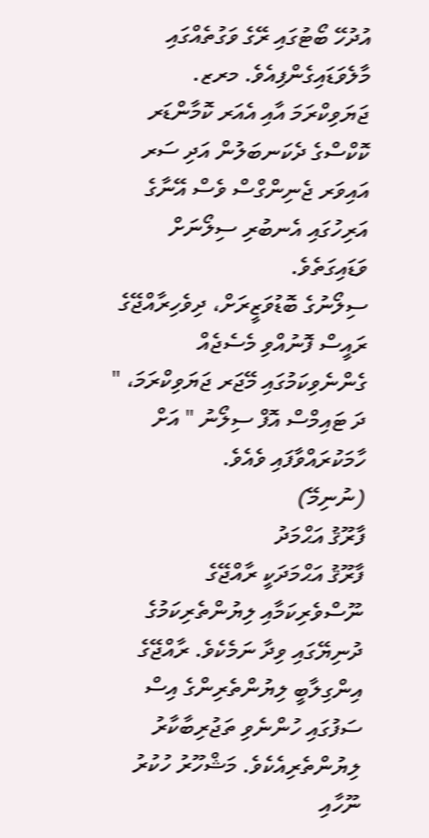އުދުހޭ ބޯޓުގައި ރޭގެ ވަގުތެއްގައި މާލެވަޑައިގެންފިއެވެ. މރޒ. ޖަޔަވިކްރަމަ އާއި އެއަރ ކޮމާންޑަރ ކޮކްސްގެ ދެކަނބަލުން އަދި ސަރ އައިވަރ ޖެނިންގްސް ވެސް އޭނާގެ އަރިހުގައި އެނބުރި ސިލޯނަށް ވަޑައިގަތެވެ.
ސިލޯނުގެ ބޮޑުވަޒީރަށް، ދިވެހިރާއްޖޭގެ ރައީސް ފޮނުއްވި މެސެޖެއް ގެންނެވިކަމުގައި މޭޖަރ ޖަޔަވިކްރަމަ، " ދަ ޓައިމްސް އޮފް ސިލޯނު " އަށް ހާމަކުރައްވާފައި ވެއެވެ.
(ނުނިމޭ)
ފާރޫޤު އަޙްމަދު
ފާރޫޤު އަޙްމަދަކީ ރާއްޖޭގެ ނޫސްވެރިކަމާއި ލިޔުންތެރިކަމުގެ ދުނިޔޭގައި ވިދާ ނަމެކެވެ. ރާއްޖޭގެ އިންގިލާބީ ލިޔުންތެރިންގެ އިސް ސަފުގައި ހުންނެވި ތަޖުރިބާކާރު ލިޔުންތެރިއެކެވެ. މަޝްހޫރު ހުކުރު ނޫހާއި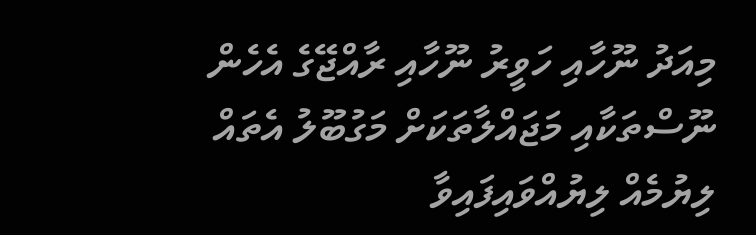މިއަދު ނޫހާއި ހަވީރު ނޫހާއި ރާއްޖޭގެ އެހެން ނޫސްތަކާއި މަޖައްލާތަކަށް މަގުބޫލު އެތައް ލިޔުމެއް ލިޔުއްވައިފައިވާ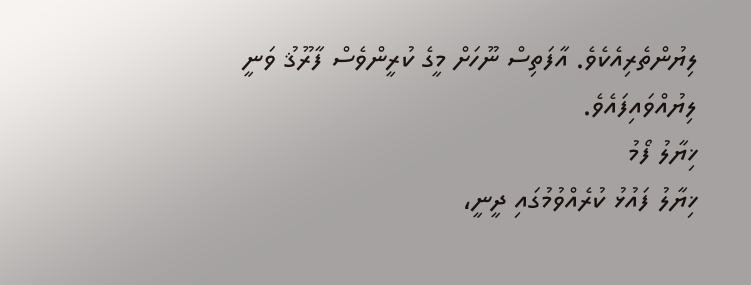ލިޔުންތެރިއެކެވެ. އާފަތިސް ނޫހަށް މީގެ ކުރީންވެސް ފާރޫޤު ވަނީ ލިޔުއްވައިފައެވެ.
ޚިޔާލު ފޯމު
ޚިޔާލު ފައުޅު ކުރެއްވުމުގައި ދީނީ،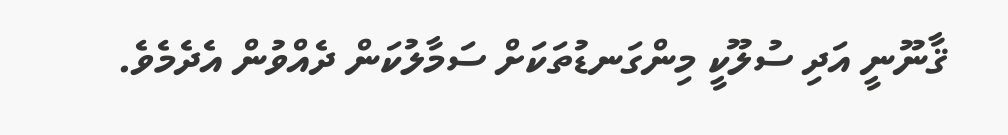ޤާނޫނީ އަދި ސުލޫކީ މިންގަނޑުތަކަށް ސަމާލުކަން ދެއްވުން އެދެމެވެ.